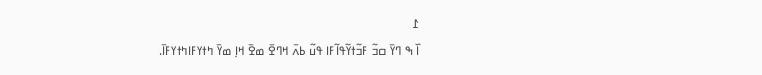߁
ߊ߰ ߒ ߣߌ߫ ߛߏ߬ ߓߏ߬ߙߌ߬ߟߊ߬ߓߊ ߟߎ߬ ߕߍ߫ ߞߣߐ߫ ߘߐ߫ ߞߊ߲ ߘߌ߫ ߤߙߌߓߊߤߙߌߓߊ߫.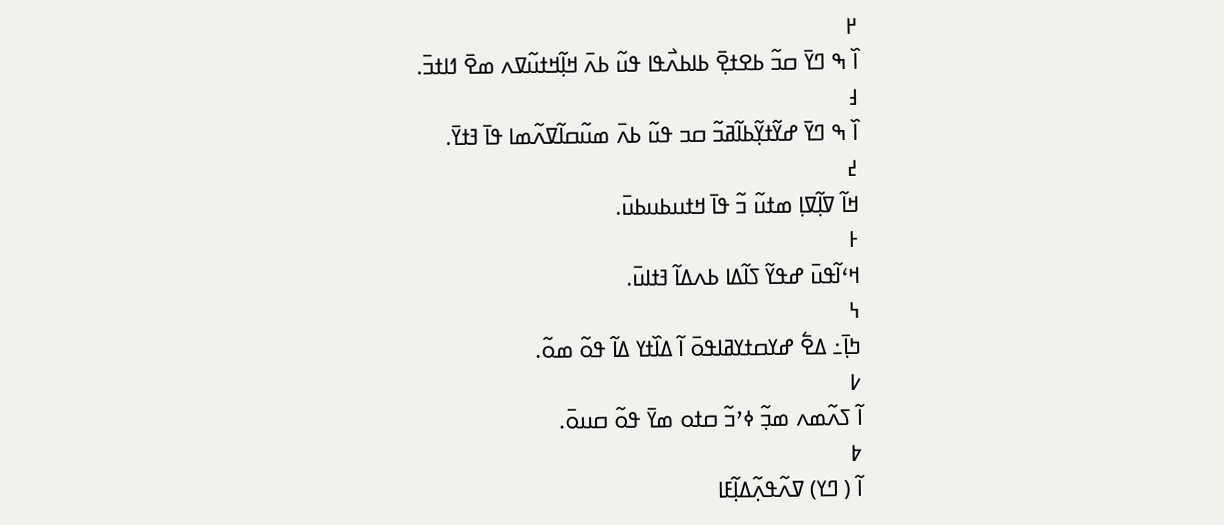߂
ߊ߰ ߒ ߣߌ߫ ߛߏ߬ ߕߐߙߐ߲߫ ߕߊߕߍ߯ߟߊ ߟߎ߬ ߕߍ߫ ߞߊ߲߬ߞߙߎ߬ߜߍ ߘߐ߫ ߗߊߙߏ߫.
߃
ߊ߰ ߒ ߣߌ߫ ߝߌ߬ߙߌ߲߬ߕߊ߬ߥߏ߬ ߛߏ ߟߎ߬ ߕߍ߫ ߘߎ߬ߛߊ߬ߜߍ߬ߘߊ ߟߊ߫ ߔߙߌ߫.
߄
ߞߊ߬ ߜߊ߲߬ߜߊ߲ ߘߙߎ߬ ߏ߬ ߟߊ߫ ߞߙߎߕߎߕߎ߫.
߅
ߞߵߊ߬ߟߎ߫ ߝߟߌ߬ ߖߊ߬ߡߊ ߕߍߡߊ߬ ߔߙߊߎ߫.
߆
ߤߊ߲߫߸ ߡߐ߱ ߝߌߛߙߌߥߊߟߋ߫ ߊ߬ ߡߊ߰ߙߌ ߡߊ߬ ߟߋ߬ ߘߋ߬.
߇
ߊ߬ ߖߍ߬ߘߍ ߘߏ߲߬ ߦߴߏ߬ ߛߙߋ ߘߌ߫ ߟߋ߬ ߛߎߋ߫.
߈
ߊ߬ ( ߣߌ) ߜߍ߬ߟߍ߲߬ߡߊ߲߬ߓߊ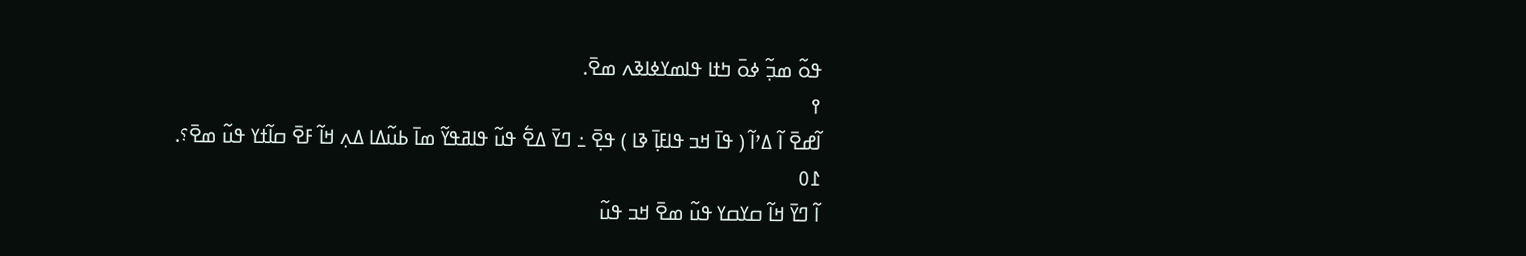ߟߋ߬ ߘߏ߲߬ ߦߋ߫ ߤߙߊ ߟߊߘߌߦߊߢߍ ߘߐ߫.
߉
ߊ߬ߝߐ߫ ߊ߬ ߡߴߊ߬ ( ߟߊ߫ ߞߏ ߟߊߓߊ߲߫ ߢߊ ) ߟߐ߲߫ ߸ ߣߌ߫ ߡߐ߱ ߟߎ߬ ߟߊߥߟߌ߬ ߘߊ߫ ߕߎ߬ߡߊ ߡߍ߲ ߞߊ߬ ߓߐ߫ ߛߊ߬ߙߌ ߟߎ߬ ߘߐ߫؟.
߁߀
ߊ߬ ߣߌ߫ ߞߊ߬ ߛߌߛߌ ߟߎ߬ ߘߐ߫ ߞߏ ߟߎ߬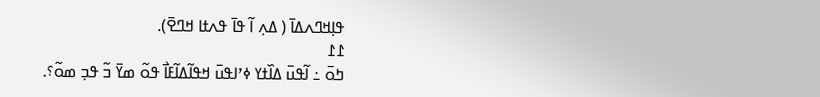ߟߊ߲ߞߣߍߡߊ߫ ( ߡߍ߲ ߊ߬ ߟߊ߫ ߟߍߙߊ ߞߣߐ߫).
߁߁
ߤߋ߫ ߸ ߊ߬ߟߎ߫ ߡߊ߰ߙߌ ߦߴߊߟߎ߫ ߞߟߊ߬ߡߊ߬ߓߊ߯ ߟߋ߬ ߘߌ߫ ߏ߬ ߟߏ߲ ߘߋ߬؟.